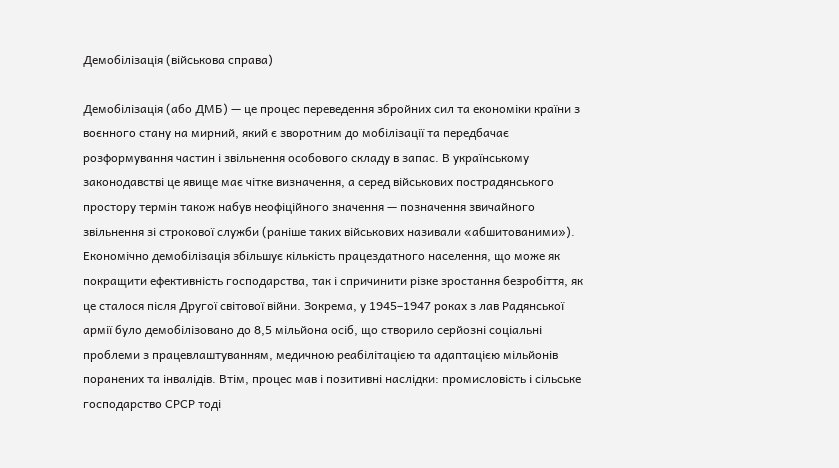Демобілізація (військова справа)

Демобілізація (або ДМБ) — це процес переведення збройних сил та економіки країни з воєнного стану на мирний, який є зворотним до мобілізації та передбачає розформування частин і звільнення особового складу в запас. В українському законодавстві це явище має чітке визначення, а серед військових пострадянського простору термін також набув неофіційного значення — позначення звичайного звільнення зі строкової служби (раніше таких військових називали «абшитованими»). Економічно демобілізація збільшує кількість працездатного населення, що може як покращити ефективність господарства, так і спричинити різке зростання безробіття, як це сталося після Другої світової війни. Зокрема, у 1945–1947 роках з лав Радянської армії було демобілізовано до 8,5 мільйона осіб, що створило серйозні соціальні проблеми з працевлаштуванням, медичною реабілітацією та адаптацією мільйонів поранених та інвалідів. Втім, процес мав і позитивні наслідки: промисловість і сільське господарство СРСР тоді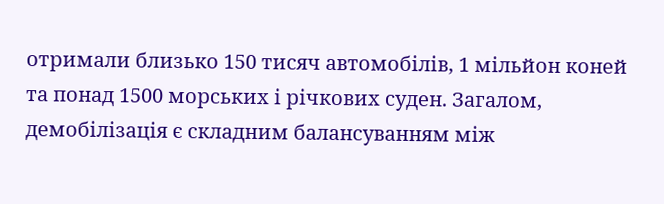отримали близько 150 тисяч автомобілів, 1 мільйон коней та понад 1500 морських і річкових суден. Загалом, демобілізація є складним балансуванням між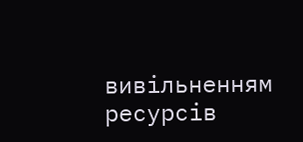вивільненням ресурсів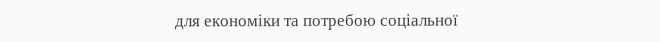для економіки та потребою соціальної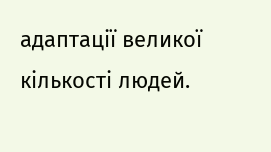адаптації великої кількості людей.